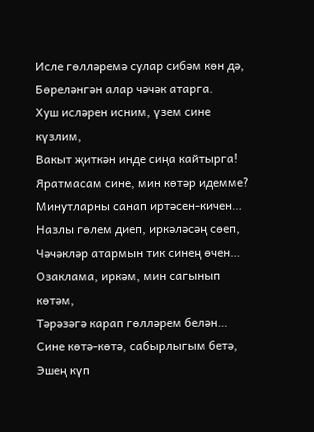Исле гөлләремә сулар сибәм көн дә,
Бөреләнгән алар чәчәк атарга.
Хуш исләрен исним, үзем сине күзлим,
Вакыт җиткән инде сиңа кайтырга!
Яратмасам сине, мин көтәр идемме?
Минутларны санап иртәсен-кичен…
Назлы гөлем диеп, иркәләсәң сөеп,
Чәчәкләр атармын тик синең өчен…
Озаклама, иркәм, мин сагынып көтәм,
Тәрәзәгә карап гөлләрем белән…
Сине көтә-көтә, сабырлыгым бетә,
Эшең күп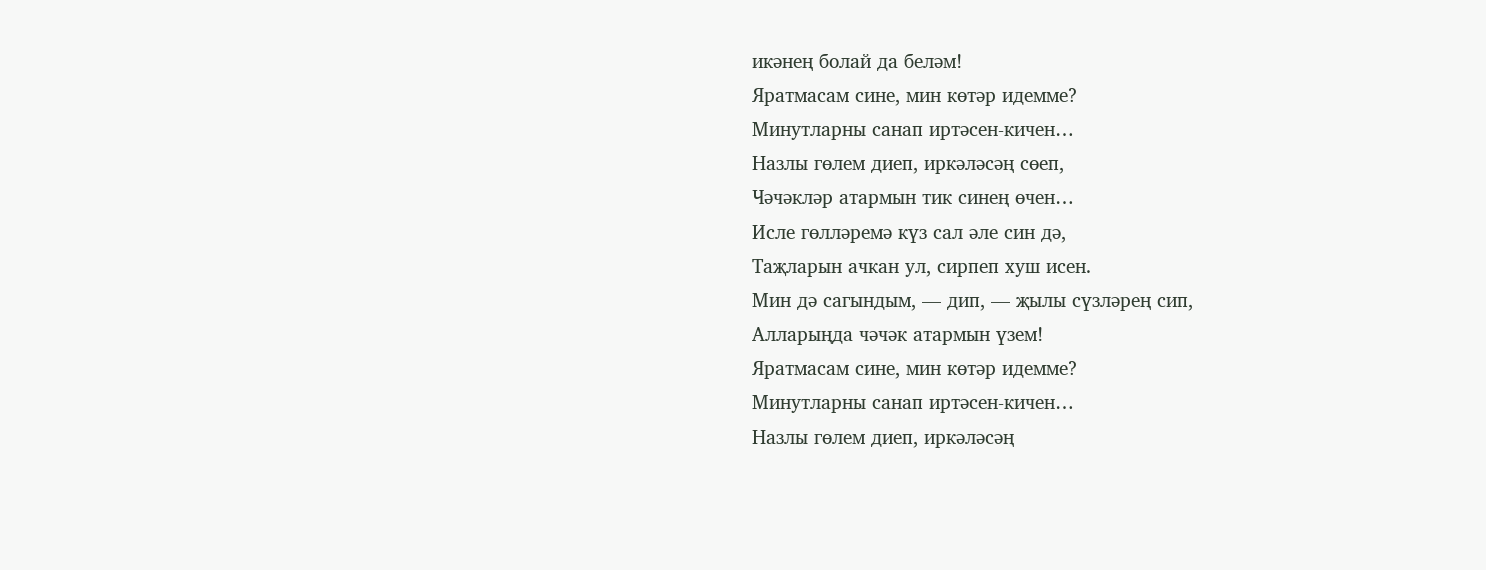икәнең болай да беләм!
Яратмасам сине, мин көтәр идемме?
Минутларны санап иртәсен-кичен…
Назлы гөлем диеп, иркәләсәң сөеп,
Чәчәкләр атармын тик синең өчен…
Исле гөлләремә күз сал әле син дә,
Таҗларын ачкан ул, сирпеп хуш исен.
Мин дә сагындым, — дип, — җылы сүзләрең сип,
Алларыңда чәчәк атармын үзем!
Яратмасам сине, мин көтәр идемме?
Минутларны санап иртәсен-кичен…
Назлы гөлем диеп, иркәләсәң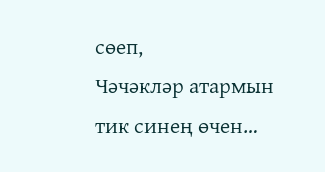сөеп,
Чәчәкләр атармын тик синең өчен…